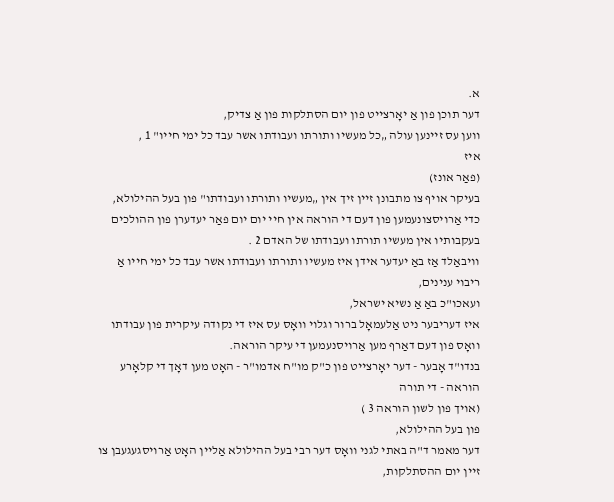א.
דער תוכן פון אַ יאָרצייט פון יום הסתלקות פון אַ צדיק,
ווען עס זיינען עולה „כל מעשיו ותורתו ועבודתו אשר עבד כל ימי חייו" 1 ,
איז
(פאַר אונז)
בעיקר אויף צו מתבונן זיין זיך אין „מעשיו ותורתו ועבודתו" פון בעל ההילולא,
כדי אַרויסצונעמען פון דעם די הוראה אין חיי יום יום פאַר יעדערן פון ההולכים בעקבותיו אין מעשיו תורתו ועבודתו של האדם 2 .
וויבאַלד אַז באַ יעדער אידן איז מעשיו ותורתו ועבודתו אשר עבד כל ימי חייו אַ ריבוי ענינים,
ועאכו"כ באַ אַ נשיא ישראל,
איז דעריבער ניט אַלעמאָל ברור וגלוי וואָס עס איז די נקודה עיקרית פון עבודתו וואָס פון דעם דאַרף מען אַרויסנעמען די עיקר הוראה.
בנדו"ד אָבער - דער יאָרצייט פון כ"ק מו"ח אדמו"ר - האָט מען דאָך די קלאָרע הוראה - די תורה
(אויך פון לשון הוראה 3 )
פון בעל ההילולא,
דער מאמר ד"ה באתי לגני וואָס דער רבי בעל ההילולא אַליין האָט אַרויסגעגעבן צו זיין יום ההסתלקות,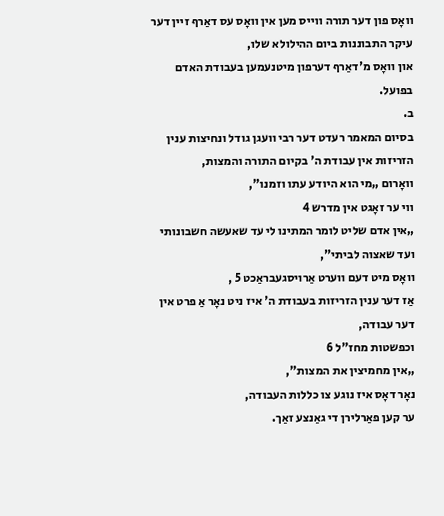וואָס פון דער תורה ווייס מען אין וואָס עס דאַרף זיין דער עיקר התבוננות ביום ההילולא שלו,
און וואָס מ'דאַרף דערפון מיטנעמען בעבודת האדם בפועל.
ב.
בסיום המאמר רעדט דער רבי וועגן גודל ונחיצות ענין הזריזות אין עבודת ה' בקיום התורה והמצות,
וואָרום „מי הוא היודע עתו וזמנו",
ווי ער זאָגט אין מדרש 4
„אין אדם שליט לומר המתינו לי עד שאעשה חשבונותי ועד שאצוה לביתי",
וואָס מיט דעם ווערט אַרויסגעבראַכט 5 ,
אַז דער ענין הזריזות בעבודת ה' איז ניט נאָר אַ פרט אין דער עבודה,
וכפשטות מחז"ל 6
„אין מחמיצין את המצות",
נאָר דאָס איז נוגע צו כללות העבודה,
ער קען פאַרלירן די גאַנצע זאַך.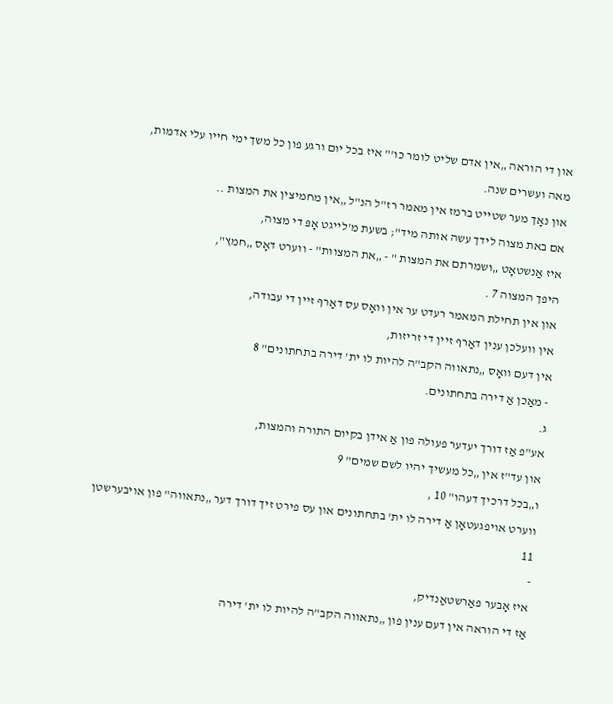און די הוראה „אין אדם שליט לומר כו'" איז בכל יום ורגע פון כל משך ימי חייו עלי אדמות,
מאה ועשרים שנה.
און נאָך מער שטייט ברמז אין מאמר רז"ל הנ"ל „אין מחמיצין את המצות ..
אם באת מצוה לידך עשה אותה מיד"; בשעת מ'לייגט אָפּ די מצוה,
איז אַנשטאָט „ושמרתם את המצות " - „את המצוות" - ווערט דאָס „חמץ",
היפך המצוה 7 .
און אין תחילת המאמר רעדט ער אין וואָס עס דאַרף זיין די עבודה,
אין וועלכן ענין דאַרף זיין די זריזות,
אין דעם וואָס „נתאווה הקב"ה להיות לו ית' דירה בתחתונים" 8
- מאַכן אַ דירה בתחתונים.
ג.
אע"פ אַז דורך יעדער פעולה פון אַ אידן בקיום התורה והמצות,
און עד"ז אין „כל מעשיך יהיו לשם שמים" 9
ו„בכל דרכיך דעהו" 10 ,
ווערט אויפגעטאָן אַ דירה לו ית' בתחתונים און עס פירט זיך דורך דער „נתאווה" פון אויבערשטן 11
-
איז אָבער פאַרשטאַנדיק,
אַז די הוראה אין דעם ענין פון „נתאווה הקב"ה להיות לו ית' דירה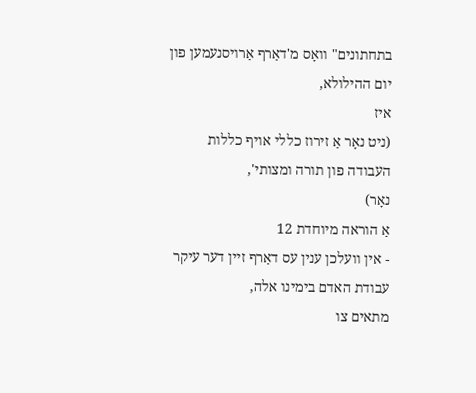בתחתונים" וואָס מ'דאַרף אַרויסנעמען פון יום ההילולא,
איז
(ניט נאָר אַ זירוז כללי אויף כללות העבודה פון תורה ומצותי',
נאָר)
אַ הוראה מיוחדת 12
- אין וועלכן ענין עס דאַרף זיין דער עיקר עבודת האדם בימינו אלה,
מתאים צו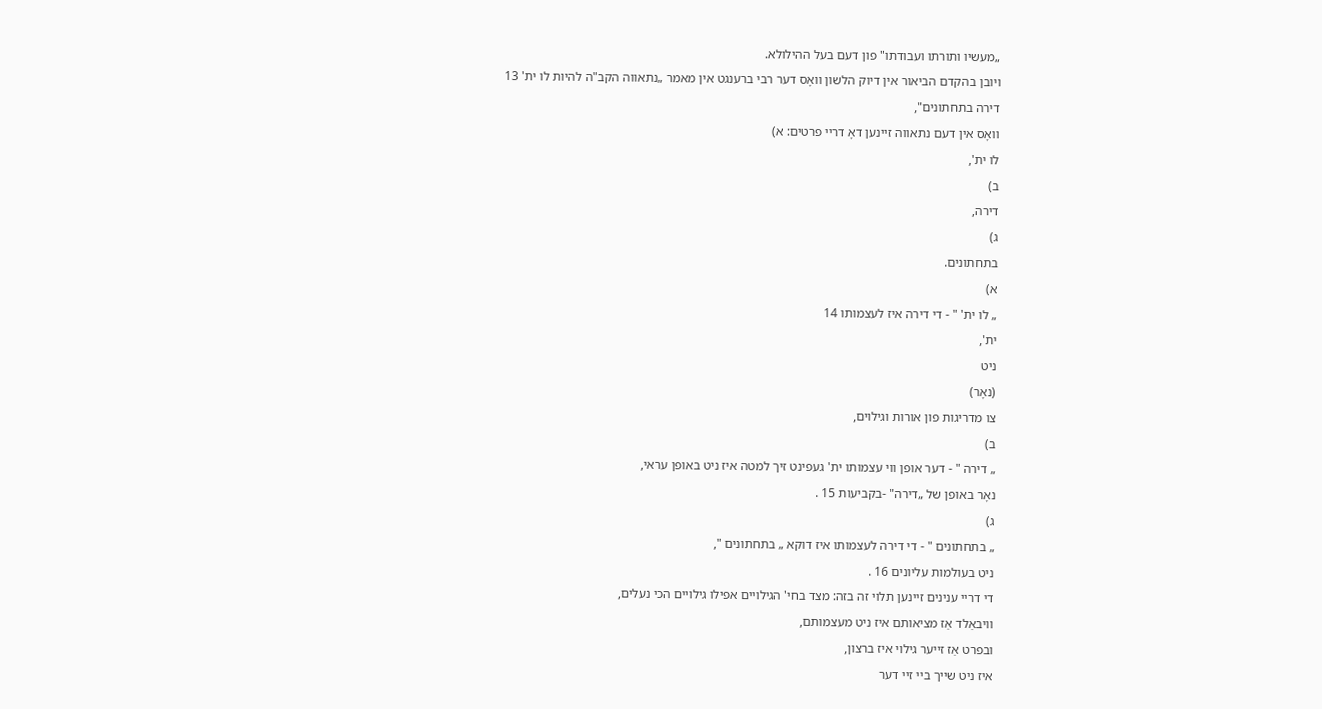„מעשיו ותורתו ועבודתו" פון דעם בעל ההילולא.
ויובן בהקדם הביאור אין דיוק הלשון וואָס דער רבי ברענגט אין מאמר „נתאווה הקב"ה להיות לו ית' 13
דירה בתחתונים",
וואָס אין דעם נתאווה זיינען דאָ דריי פרטים: א)
לו ית',
ב)
דירה,
ג)
בתחתונים.
א)
„ לו ית' " - די דירה איז לעצמותו 14
ית',
ניט
(נאָר)
צו מדריגות פון אורות וגילוים,
ב)
„ דירה " - דער אופן ווי עצמותו ית' געפינט זיך למטה איז ניט באופן עראי,
נאָר באופן של „דירה" -בקביעות 15 .
ג)
„ בתחתונים " - די דירה לעצמותו איז דוקא „ בתחתונים ",
ניט בעולמות עליונים 16 .
די דריי ענינים זיינען תלוי זה בזה: מצד בחי' הגילויים אפילו גילויים הכי נעלים,
וויבאַלד אַז מציאותם איז ניט מעצמותם,
ובפרט אַז זייער גילוי איז ברצון,
איז ניט שייך ביי זיי דער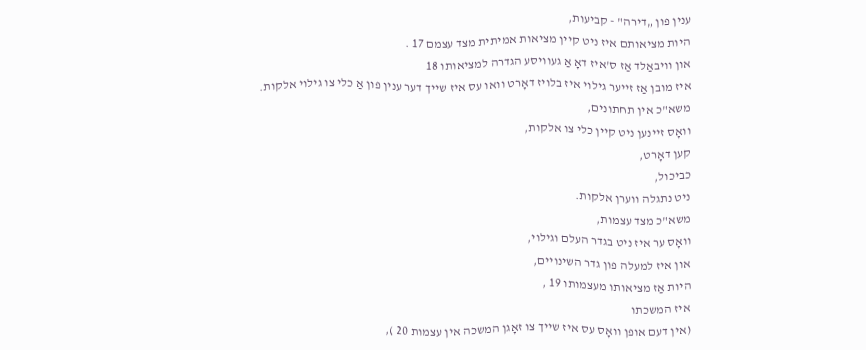ענין פון „דירה" - קביעות,
היות מציאותם איז ניט קיין מציאות אמיתית מצד עצמם 17 .
און וויבאַלד אַז ס'איז דאָ אַ געוויסע הגדרה למציאותו 18
איז מובן אַז זייער גילוי איז בלויז דאָרט וואו עס איז שייך דער ענין פון אַ כלי צו גילוי אלקות.
משא"כ אין תחתונים,
וואָס זיינען ניט קיין כלי צו אלקות,
קען דאָרט,
כביכול,
ניט נתגלה ווערן אלקות.
משא"כ מצד עצמות,
וואָס ער איז ניט בגדר העלם וגילוי,
און איז למעלה פון גדר השינויים,
היות אַז מציאותו מעצמותו 19 ,
איז המשכתו
(אין דעם אופן וואָס עס איז שייך צו זאָגן המשכה אין עצמות 20 ),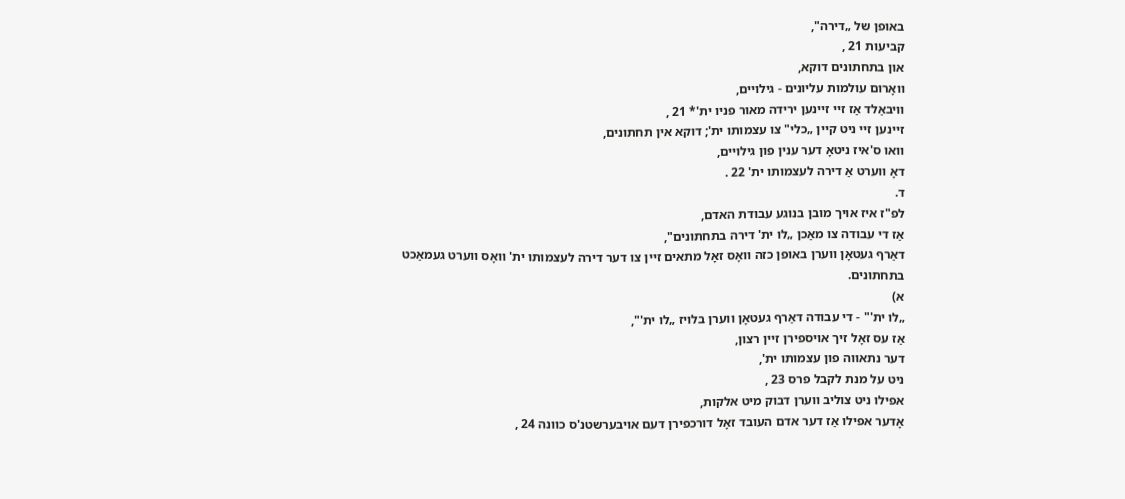באופן של „דירה",
קביעות 21 ,
און בתחתונים דוקא,
וואָרום עולמות עליונים - גילויים,
וויבאַלד אַז זיי זיינען ירידה מאור פניו ית'* 21 ,
זיינען זיי ניט קיין „כלי" צו עצמותו ית'; דוקא אין תחתונים,
וואו ס'איז ניטאָ דער ענין פון גילויים,
דאָ ווערט אַ דירה לעצמותו ית' 22 .
ד.
לפ"ז איז אויך מובן בנוגע עבודת האדם,
אַז די עבודה צו מאַכן „לו ית' דירה בתחתונים",
דאַרף געטאָן ווערן באופן כזה וואָס זאָל מתאים זיין צו דער דירה לעצמותו ית' וואָס ווערט געמאַכט בתחתונים.
א)
„לו ית'" - די עבודה דאַרף געטאָן ווערן בלויז „לו ית'",
אַז עס זאָל זיך אויספירן זיין רצון,
דער נתאווה פון עצמותו ית',
ניט על מנת לקבל פרס 23 ,
אפילו ניט צוליב ווערן דבוק מיט אלקות,
אָדער אפילו אַז דער אדם העובד זאָל דורכפירן דעם אויבערשטנ'ס כוונה 24 ,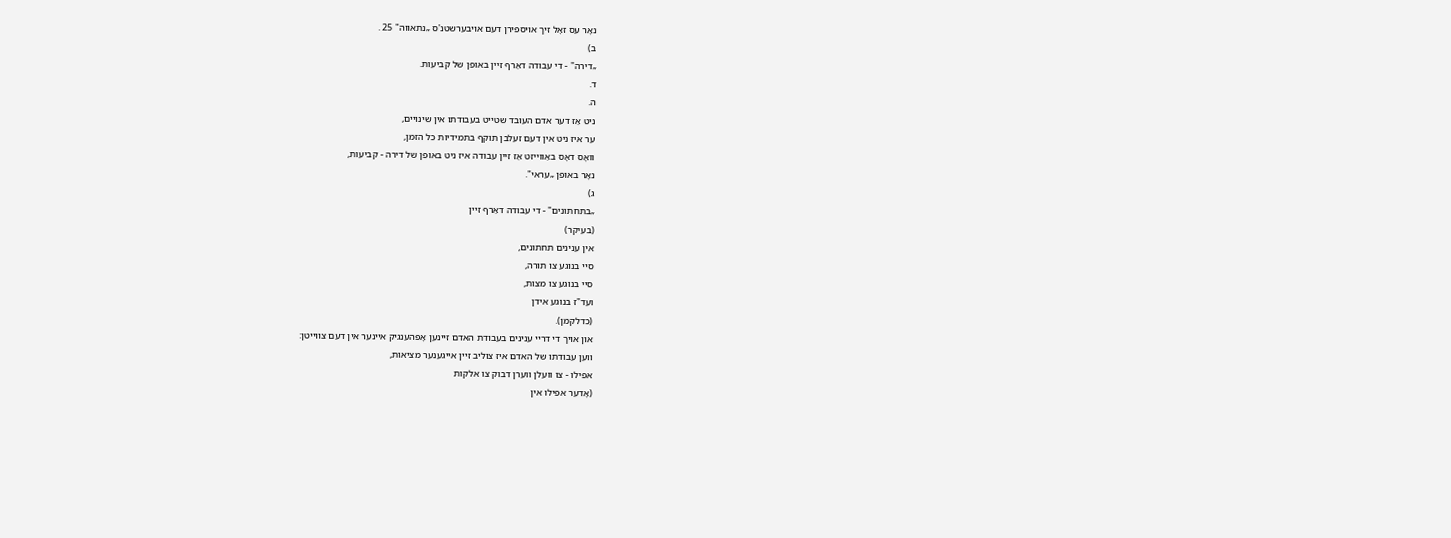נאָר עס זאָל זיך אויספירן דעם אויבערשטנ'ס „נתאווה" 25 .
ב)
„דירה" - די עבודה דאַרף זיין באופן של קביעות.
ד.
ה.
ניט אַז דער אדם העובד שטייט בעבודתו אין שינויים,
ער איז ניט אין דעם זעלבן תוקף בתמידיות כל הזמן,
וואָס דאָס באַווייזט אַז זיין עבודה איז ניט באופן של דירה - קביעות,
נאָר באופן „עראי".
ג)
„בתחתונים" - די עבודה דאַרף זיין
(בעיקר)
אין ענינים תחתונים,
סיי בנוגע צו תורה,
סיי בנוגע צו מצות,
ועד"ז בנוגע אידן
(כדלקמן).
און אויך די דריי ענינים בעבודת האדם זיינען אָפּהענגיק איינער אין דעם צווייטן:
ווען עבודתו של האדם איז צוליב זיין אייגענער מציאות,
אפילו - צו וועלן ווערן דבוק צו אלקות
(אָדער אפילו אין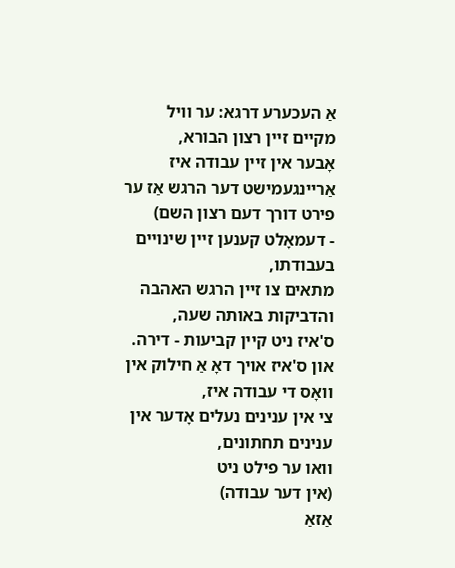אַ העכערע דרגא: ער וויל מקיים זיין רצון הבורא,
אָבער אין זיין עבודה איז אַריינגעמישט דער הרגש אַז ער פירט דורך דעם רצון השם)
- דעמאָלט קענען זיין שינויים בעבודתו,
מתאים צו זיין הרגש האהבה והדביקות באותה שעה,
ס'איז ניט קיין קביעות - דירה.
און ס'איז אויך דאָ אַ חילוק אין וואָס די עבודה איז,
צי אין ענינים נעלים אָדער אין ענינים תחתונים,
וואו ער פילט ניט
(אין דער עבודה)
אַזאַ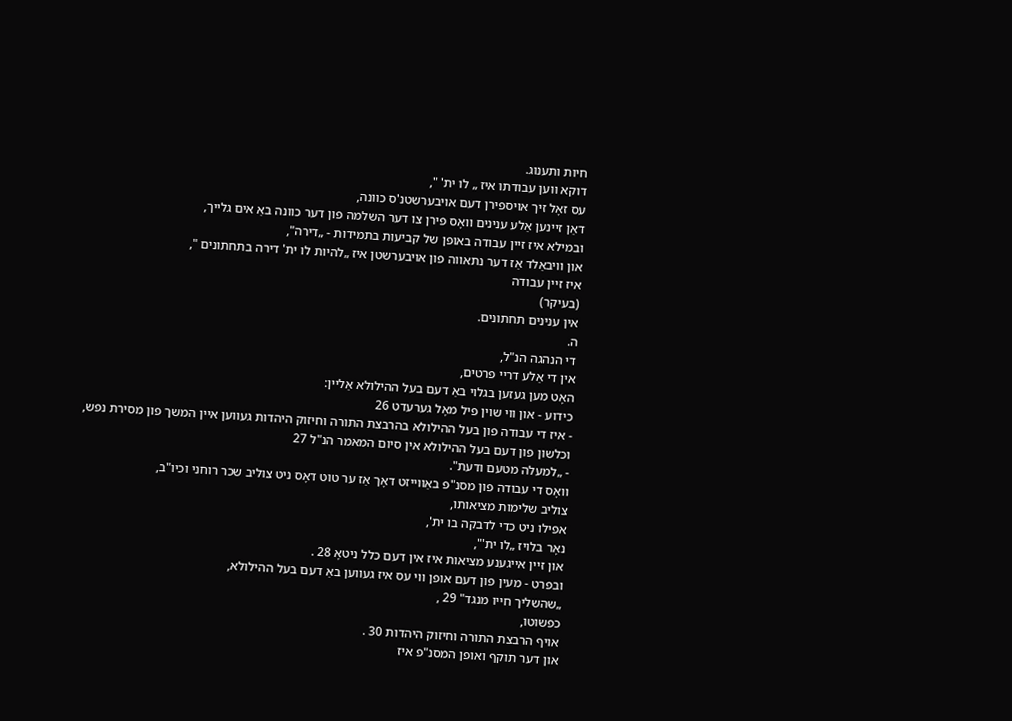חיות ותענוג.
דוקא ווען עבודתו איז „ לו ית' ",
עס זאָל זיך אויספירן דעם אויבערשטנ'ס כוונה,
דאַן זיינען אַלע ענינים וואָס פירן צו דער השלמה פון דער כוונה באַ אים גלייך,
ובמילא איז זיין עבודה באופן של קביעות בתמידות - „דירה",
און וויבאַלד אַז דער נתאווה פון אויבערשטן איז „להיות לו ית' דירה בתחתונים ",
איז זיין עבודה
(בעיקר)
אין ענינים תחתונים.
ה.
די הנהגה הנ"ל,
אין די אַלע דריי פרטים,
האָט מען געזען בגלוי באַ דעם בעל ההילולא אַליין:
כידוע - און ווי שוין פיל מאָל גערעדט 26
- איז די עבודה פון בעל ההילולא בהרבצת התורה וחיזוק היהדות געווען איין המשך פון מסירת נפש,
וכלשון פון דעם בעל ההילולא אין סיום המאמר הנ"ל 27
- „למעלה מטעם ודעת".
וואָס די עבודה פון מסנ"פ באַווייזט דאָך אַז ער טוט דאָס ניט צוליב שכר רוחני וכיו"ב,
צוליב שלימות מציאותו,
אפילו ניט כדי לדבקה בו ית',
נאָר בלויז „לו ית'",
און זיין אייגענע מציאות איז אין דעם כלל ניטאָ 28 .
ובפרט - מעין פון דעם אופן ווי עס איז געווען באַ דעם בעל ההילולא,
„שהשליך חייו מנגד" 29 ,
כפשוטו,
אויף הרבצת התורה וחיזוק היהדות 30 .
און דער תוקף ואופן המסנ"פ איז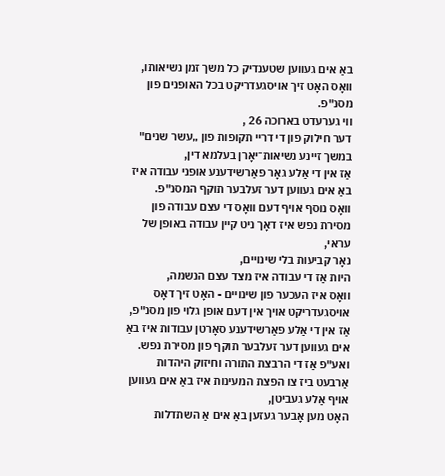באַ אים געווען שטענדיק כל משך זמן נשיאותו,
וואָס האָט זיך אויסגעדריקט בכל האופנים פון מסנ"פ.
ווי גערעדט בארוכה 26 ,
דער חילוק פון די דריי תקופות פון „עשר שנים" במשך זיינע נשיאות־יאָרן בעלמא דין,
אַז אין די אַלע גאָר פאַרשידענע אופני עבודה איז באַ אים געווען דער זעלבער תוקף המסנ"פ.
וואָס נוסף אויף דעם וואָס די עצם עבודה פון מסירת נפש איז דאָך ניט קיין עבודה באופן של עראי,
נאָר קביעות בלי שינויים,
היות אַז די עבודה איז מצד עצם הנשמה,
וואָס איז העכער פון שינויים - האָט זיך דאָס אויסגעדריקט אויך אין דעם אופן גלוי פון מסנ"פ,
אַז אין די אַלע פאַרשידענע סאָרטן עבודות איז באַ אים געווען דער זעלבער תוקף פון מסירת נפש.
ואע"פ אַז די הרבצת התורה וחיזוק היהדות אַרבעט ביז צו הפצת המעינות איז באַ אים געווען אויף אַלע געביטן,
האָט מען אָבער געזען באַ אים אַ השתדלות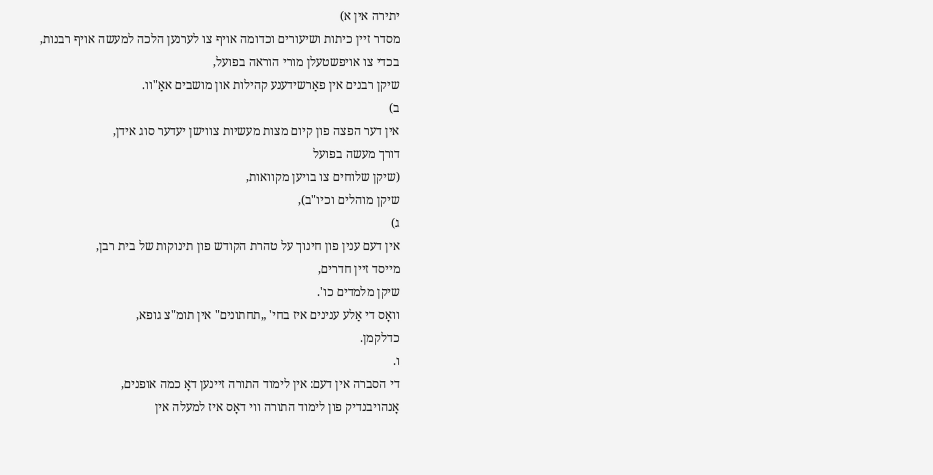יתירה אין א)
מסדר זיין כיתות ושיעורים וכדומה אויף צו לערנען הלכה למעשה אויף רבנות,
בכדי צו אויפשטעלן מורי הוראה בפועל,
שיקן רבנים אין פאַרשידענע קהילות און מושבים אאַ"וו.
ב)
אין דער הפצה פון קיום מצות מעשיות צווישן יעדער סוג אידן,
דורך מעשה בפועל
(שיקן שלוחים צו בויען מקוואות,
שיקן מוהלים וכיו"ב),
ג)
אין דעם ענין פון חינוך על טהרת הקודש פון תינוקות של בית רבן,
מייסד זיין חדרים,
שיקן מלמדים כו'.
וואָס די אַלע ענינים איז בחי' „תחתונים" אין תומ"צ גופא,
כדלקמן.
ו.
די הסברה אין דעם: אין לימוד התורה זיינען דאָ כמה אופנים,
אָנהויבנדיק פון לימוד התורה ווי דאָס איז למעלה אין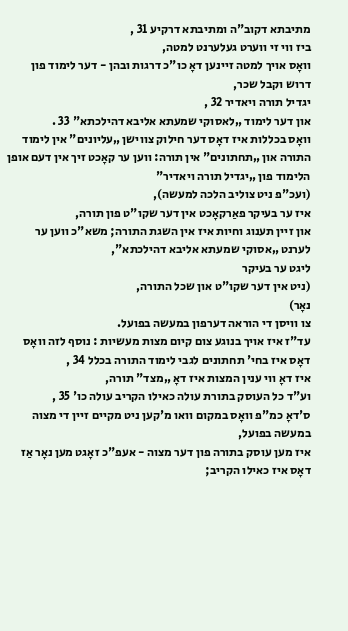מתיבתא דקוב"ה ומתיבתא דרקיע 31 ,
ביז ווי זי ווערט געלערנט למטה,
וואָס אויך למטה זיינען דאָ כו"כ דרגות ובהן - דער לימוד פון דרוש וקבל שכר,
יגדיל תורה ויאדיר 32 ,
און דער לימוד „לאסוקי שמעתא אליבא דהילכתא" 33 .
וואָס בכללות איז דאָס דער חילוק צווישן „עליונים" אין לימוד התורה און „תחתונים" אין תורה: ווען ער קאָכט זיך אין דעם אופן הלימוד פון „יגדיל תורה ויאדיר"
(ועכ"פ ניט צוליב הלכה למעשה),
איז ער בעיקר פאַרקאָכט אין דער שקו"ט פון תורה,
און זיין תענוג וחיות איז אין השגת התורה; משא"כ ווען ער לערנט „אסוקי שמעתא אליבא דהילכתא",
ליגט ער בעיקר
(ניט אין דער שקו"ט און שכל התורה,
נאָר)
צו וויסן די הוראה דערפון במעשה בפועל.
עד"ז איז אויך בנוגע צום קיום מצות מעשיות : נוסף לזה וואָס דאָס איז בחי' תחתונים לגבי לימוד התורה בכלל 34 ,
איז דאָ ווי ענין המצות איז דאָ „מצד" תורה,
וע"ד כל העוסק בתורת עולה כאילו הקריב עולה כו' 35 ,
ס'דאָ כמ"פ וואָס במקום וואו מ'קען ניט מקיים זיין די מצוה במעשה בפועל,
איז מען עוסק בתורה פון דער מצוה - אעפ"כ זאָגט מען נאָר אַז דאָס איז כאילו הקריב;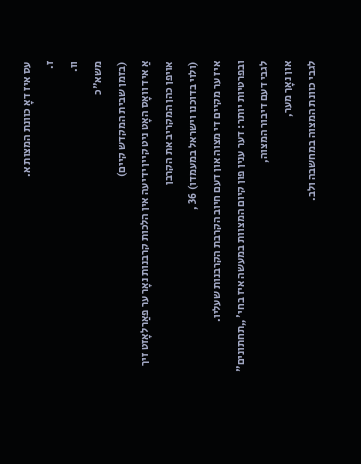עס איז דאָ כוונת המצות א.
ז.
וו.
משא"כ
(בזמן שבית המקדש קיים)
אַ איד וואָס האָט ניט קיין ידיעה אין הלכות קרבנות נאָר ער פאַרלאָזט זיך אויפן כהן המקריב את הקרבן
(ולוי בדוכנו וישראל במעמדו) 36 ,
איז ער מקיים די מצוה און דעם חיוב הקרבת הקרבנות שעליו.
ובפרטיות יותר: דער ענין פון קיום המצוות במעשה איז בחי' „תחתונים" לגבי דעם דיבור המצוה,
און נאָך מער,
לגבי כוונת המצוה במחשבה ולב.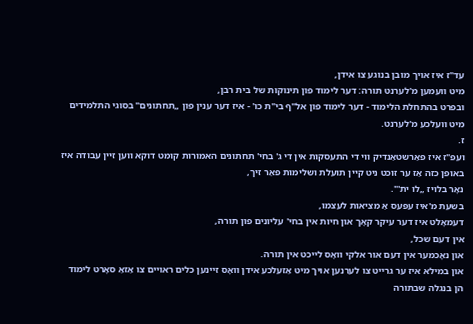עד"ז איז אויך מובן בנוגע צו אידן,
מיט וועמען מ'לערנט תורה: דער לימוד פון תינוקות של בית רבן,
ובפרט בהתחלת הלימוד - דער לימוד פון אל"ף בי"ת כו' - איז דער ענין פון „תחתונים" בסוגי התלמידים מיט וועלכע מ'לערנט.
ז.
ועפ"ז איז פאַרשטאַנדיק ווי די התעסקות אין די ג' בחי' תחתונים האמורות קומט דוקא ווען זיין עבודה איז באופן כזה אַז ער זוכט ניט קיין תועלת ושלימות פאַר זיך,
נאָר בלויז „לו ית'".
בשעת מ'איז עפּעס אַ מציאות לעצמו,
דעמאָלט איז דער עיקר קאָך און חיות אין בחי' עליונים פון תורה,
אין דעם שכל,
און נאָכמער אין דעם אור אלקי וואָס לייכט אין תורה.
און במילא איז ער גרייט צו לערנען אויך מיט אַזעלכע אידן וואָס זיינען כלים ראויים צו אַזאַ סאָרט לימוד הן בנגלה שבתורה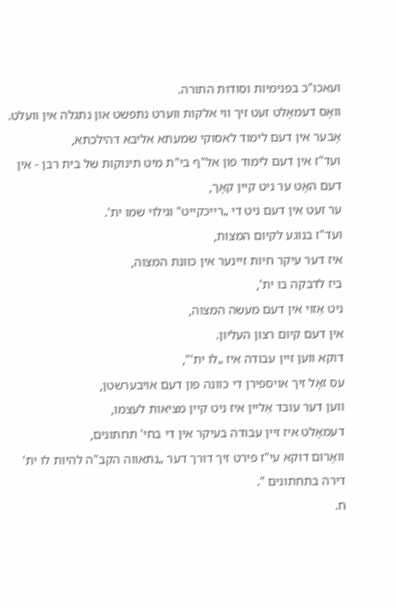ועאכו"כ בפנימיות וסודות התורה.
וואָס דעמאָלט זעט זיך ווי אלקות ווערט נתפשט און נתגלה אין וועלט.
אָבער אין דעם לימוד לאסוקי שמעתא אליבא דהילכתא,
ועד"ז אין דעם לימוד פון אל"ף בי"ת מיט תינוקות של בית רבן - אין דעם האָט ער ניט קיין קאָך,
ער זעט אין דעם ניט די „רייכקייט" וגילוי שמו ית'.
ועד"ז בנוגע לקיום המצות,
איז דער עיקר חיות זיינער אין כוונת המצוה,
ביז לדבקה בו ית',
ניט אַזוי אין דעם מעשה המצוה,
אין דעם קיום רצון העליון.
דוקא ווען זיין עבודה איז „לו ית'",
עס זאָל זיך אויספירן די כוונה פון דעם אויבערשטן,
ווען דער עובד אַליין איז ניט קיין מציאות לעצמו,
דעמאָלט איז זיין עבודה בעיקר אין די בחי' תחתונים,
וואָרום דוקא עי"ז פירט זיך דורך דער „נתאווה הקב"ה להיות לו ית' דירה בתחתונים ".
ח.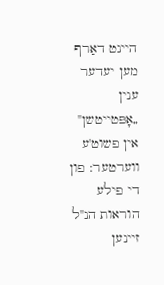היינט דאַרף מען יעדער ענין „אָפּטייטשן" אין פשוט'ע ווערטער: פון די פילע הוראות הנ"ל זיינען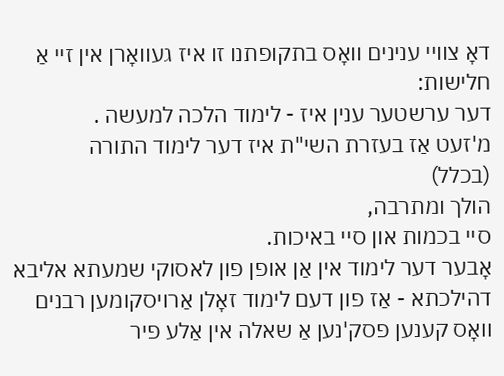דאָ צוויי ענינים וואָס בתקופתנו זו איז געוואָרן אין זיי אַ חלישות:
דער ערשטער ענין איז - לימוד הלכה למעשה .
מ'זעט אַז בעזרת השי"ת איז דער לימוד התורה
(בכלל)
הולך ומתרבה,
סיי בכמות און סיי באיכות.
אָבער דער לימוד אין אַן אופן פון לאסוקי שמעתא אליבא דהילכתא - אַז פון דעם לימוד זאָלן אַרויסקומען רבנים וואָס קענען פסק'נען אַ שאלה אין אַלע פיר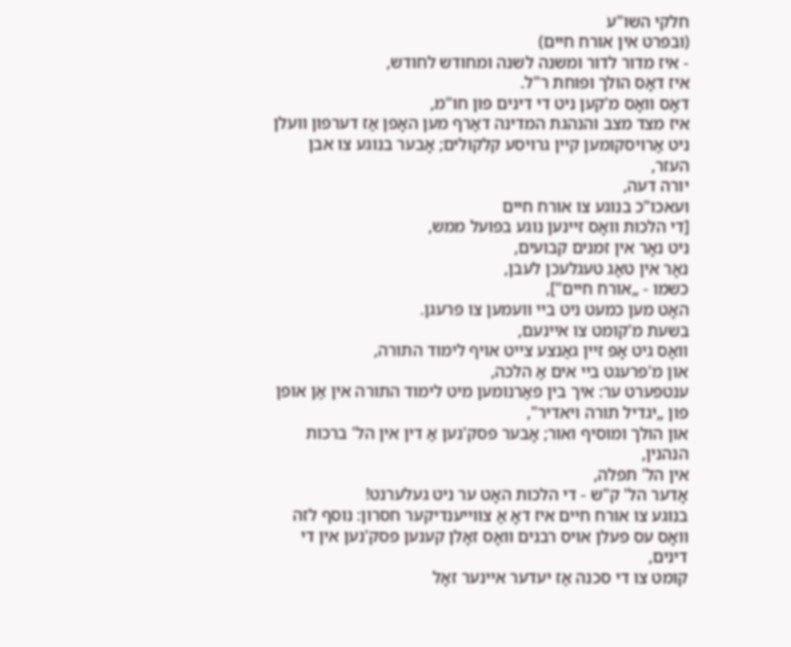חלקי השו"ע
(ובפרט אין אורח חיים)
- איז מדור לדור ומשנה לשנה ומחודש לחודש,
איז דאָס הולך ופוחת ר"ל.
דאָס וואָס מ'קען ניט די דינים פון חו"מ,
איז מצד מצב והנהגת המדינה דאַרף מען האָפן אַז דערפון וועלן ניט אַרויסקומען קיין גרויסע קלקולים; אָבער בנוגע צו אבן העזר,
יורה דעה,
ועאכו"כ בנוגע צו אורח חיים
[די הלכות וואָס זיינען נוגע בפועל ממש,
ניט נאָר אין זמנים קבועים,
נאָר אין טאָג טעגלעכן לעבן,
כשמו - „אורח חיים"],
האָט מען כמעט ניט ביי וועמען צו פרעגן.
בשעת מ'קומט צו איינעם,
וואָס גיט אָפּ זיין גאַנצע צייט אויף לימוד התורה,
און מ'פרעגט ביי אים אַ הלכה,
ענטפערט ער: איך בין פאַרנומען מיט לימוד התורה אין אַן אופן פון „יגדיל תורה ויאדיר",
און הולך ומוסיף ואור; אָבער פסק'נען אַ דין אין הל' ברכות הנהנין,
אין הל' תפלה,
אָדער הל' ק"ש - די הלכות האָט ער ניט געלערנט!
בנוגע צו אורח חיים איז דאָ אַ צווייענדיקער חסרון: נוסף לזה וואָס עס פעלן אויס רבנים וואָס זאָלן קענען פסק'נען אין די דינים,
קומט צו די סכנה אַז יעדער איינער זאָל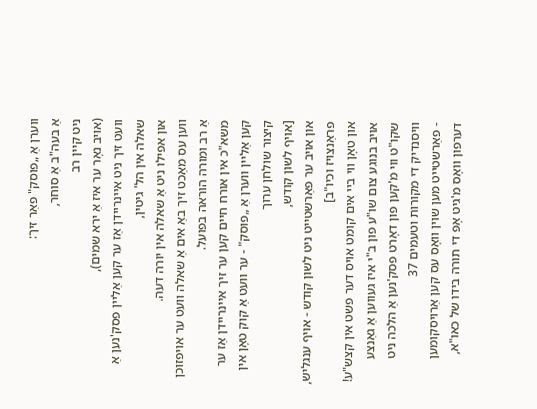ווערן אַ „פוסק" פאַר זיך:
אַ בעה"ב אַ סוחר,
ניט קיין רב
(אויב נאָר ער איז אַ ירא שמים),
וועט זיך ניט איינריידן אַז ער קען אַליין פסק'נען אַ שאלה אין הל' גיטין,
און אפילו ניט אַ שאלה אין יורה דעה.
ווען עס מאַכט זיך באַ אים אַ שאלה וועט ער אויפזוכן אַ רב ומורה הוראה בפועל.
משא"כ אין אורח חיים קען ער זיך איינריידן אַז ער קען אַליין ווערן אַ „פוסק" - ער וועט אַ קוק טאָן אין קיצור שולחן ערוך
[אויף לשון קודש,
און אויב ער פאַרשטייט ניט לשון קודש - אויף ענגליש,
פראַנצויז וכיו"ב]
און טאָן ווי ביי אים קומט אויס דער פשט אין קצש"ע!
אויב בנוגע צום שו"ע פון ב"י איז געווען אַ גאַנצע שקו"ט ווי מ'קען פון דאָרט פסק'נען אַ הלכה ניט וויסנדיק די מקורות וטעמים 37
- פאַרשטייט מען שוין וואָס עס קען אַרויסקומען דערפון וואָס מ'גיט אָפּ די תורה בידו של כאו"א,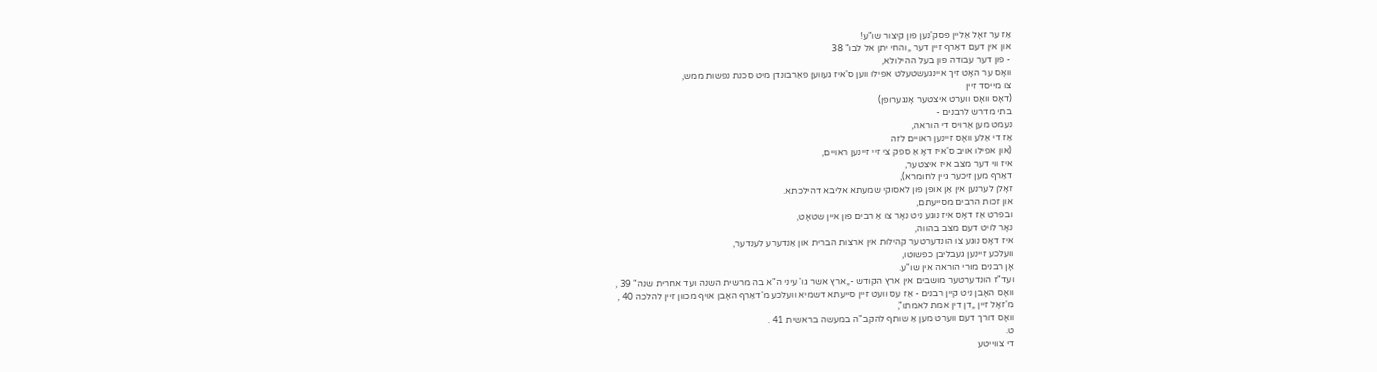אַז ער זאָל אַליין פסק'נען פון קיצור שו"ע!
און אין דעם דאַרף זיין דער „והחי יתן אל לבו" 38
- פון דער עבודה פון בעל ההילולא,
וואָס ער האָט זיך איינגעשטעלט אפילו ווען ס'איז געווען פאַרבונדן מיט סכנת נפשות ממש,
צו מייסד זיין
(דאָס וואָס ווערט איצטער אָנגערופן)
בתי מדרש לרבנים -
נעמט מען אַרויס די הוראה,
אַז די אַלע וואָס זיינען ראויים לזה
(און אפילו אויב ס'איז דאָ אַ ספק צי זיי זיינען ראויים,
איז ווי דער מצב איז איצטער,
דאַרף מען זיכער גיין לחומרא),
זאָלן לערנען אין אַן אופן פון לאסוקי שמעתא אליבא דהילכתא.
און זכות הרבים מסייעתם,
ובפרט אַז דאָס איז נוגע ניט נאָר צו אַ רבים פון איין שטאָט,
נאָר לויט דעם מצב בהווה,
איז דאָס נוגע צו הונדערטער קהילות אין ארצות הברית און אַנדערע לענדער,
וועלכע זיינען געבליבן כפשוטו,
אָן רבנים מורי הוראה אין שו"ע.
ועד"ז הונדערטער מושבים אין ארץ הקודש -„ארץ אשר גו' עיני ה"א בה מרשית השנה ועד אחרית שנה" 39 ,
וואָס האָבן ניט קיין רבנים - אַז עס וועט זיין סייעתא דשמיא וועלכע מ'דאַרף האָבן אויף מכוון זיין להלכה 40 ,
מ'זאָל זיין „דן דין אמת לאמתו",
וואָס דורך דעם ווערט מען אַ שותף להקב"ה במעשה בראשית 41 .
ט.
די צווייטע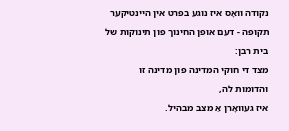נקודה וואָס איז נוגע בפרט אין היינטיקער תקופה - דעם אופן החינוך פון תינוקות של בית רבן:
מצד די חוקי המדינה פון מדינה זו והדומות לה,
איז געוואָרן אַ מצב מבהיל.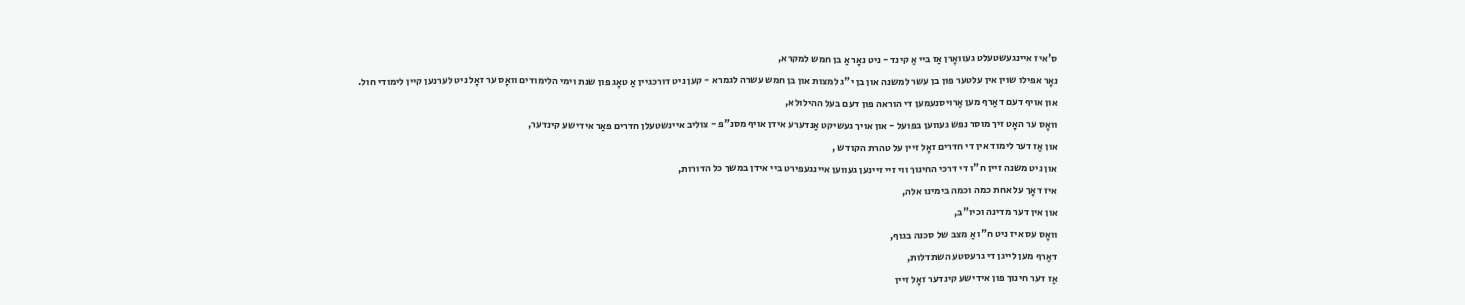ס'איז איינגעשטעלט געוואָרן אַז ביי אַ קינד - ניט נאָר אַ בן חמש למקרא,
נאָר אפילו שוין אין עלטער פון בן עשר למשנה און בן י"ג למצות און בן חמש עשרה לגמרא - קען ניט דורכגיין אַ טאָג פון שנת וימי הלימודים וואָס ער זאָל ניט לערנען קיין לימודי חול.
און אויף דעם דאַרף מען אַרויסנעמען די הוראה פון דעם בעל ההילולא,
וואָס ער האָט זיך מוסר נפש געווען בפועל - און אויך געשיקט אַנדערע אידן אויף מסנ"פ - צוליב איינשטעלן חדרים פאַר אידישע קינדער,
און אַז דער לימוד אין די חדרים זאָל זיין על טהרת הקודש ,
און ניט משנה זיין ח"ו די דרכי החינוך ווי זיי זיינען געווען איינגעפירט ביי אידן במשך כל הדורות,
איז דאָך על אחת כמה וכמה בימינו אלה,
און אין דער מדינה וכיו"ב,
וואָס עס איז ניט ח"ו אַ מצב של סכנה בגוף,
דאַרף מען לייגן די גרעסטע השתדלות,
אַז דער חינוך פון אידישע קינדער זאָל זיין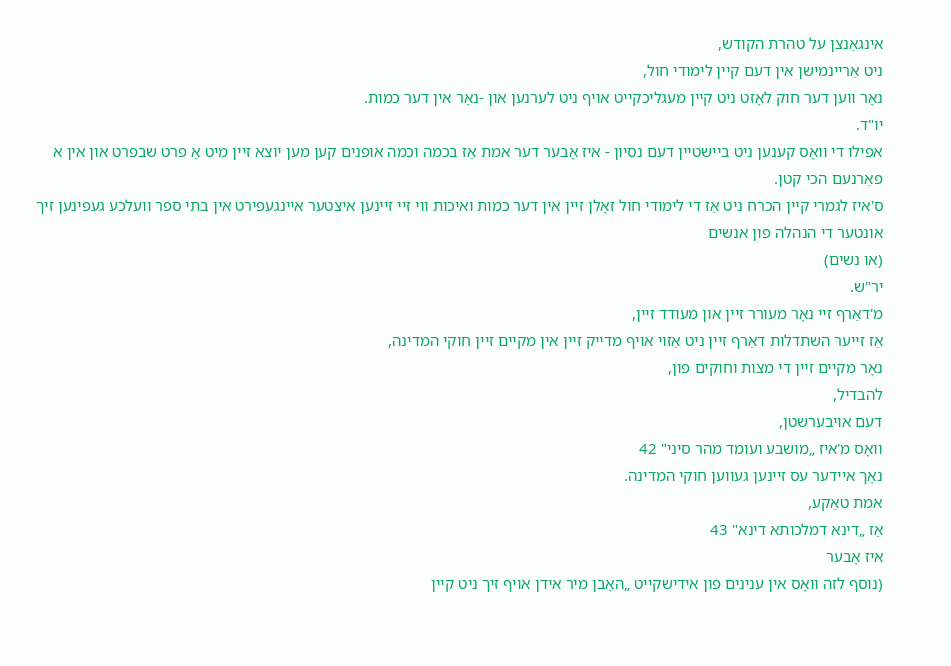אינגאַנצן על טהרת הקודש,
ניט אַריינמישן אין דעם קיין לימודי חול,
נאָר ווען דער חוק לאָזט ניט קיין מעגליכקייט אויף ניט לערנען און -נאָר אין דער כמות.
יו"ד.
אפילו די וואָס קענען ניט ביישטיין דעם נסיון - איז אָבער דער אמת אַז בכמה וכמה אופנים קען מען יוצא זיין מיט אַ פרט שבפרט און אין א פאַרנעם הכי קטן.
ס'איז לגמרי קיין הכרח ניט אַז די לימודי חול זאָלן זיין אין דער כמות ואיכות ווי זיי זיינען איצטער איינגעפירט אין בתי ספר וועלכע געפינען זיך אונטער די הנהלה פון אנשים
(או נשים)
יר"ש.
מ'דאַרף זיי נאָר מעורר זיין און מעודד זיין,
אַז זייער השתדלות דאַרף זיין ניט אַזוי אויף מדייק זיין אין מקיים זיין חוקי המדינה,
נאָר מקיים זיין די מצות וחוקים פון,
להבדיל,
דעם אויבערשטן,
וואָס מ'איז „מושבע ועומד מהר סיני" 42
נאָך איידער עס זיינען געווען חוקי המדינה.
אמת טאַקע,
אַז „דינא דמלכותא דינא" 43
איז אָבער
(נוסף לזה וואָס אין ענינים פון אידישקייט „האָבן מיר אידן אויף זיך ניט קיין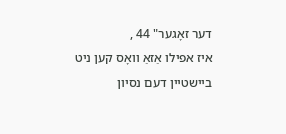דער זאָגער" 44 ,
איז אפילו אַזאַ וואָס קען ניט ביישטיין דעם נסיון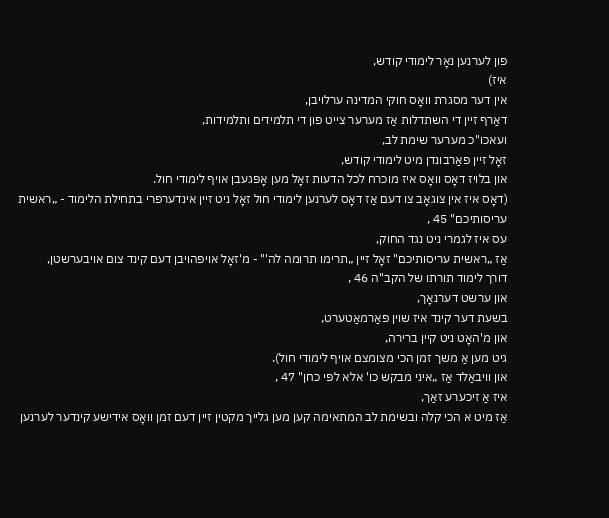פון לערנען נאָר לימודי קודש,
איז)
אין דער מסגרת וואָס חוקי המדינה ערלויבן,
דאַרף זיין די השתדלות אַז מערער צייט פון די תלמידים ותלמידות,
ועאכו"כ מערער שימת לב,
זאָל זיין פאַרבונדן מיט לימודי קודש,
און בלויז דאָס וואָס איז מוכרח לכל הדעות זאָל מען אָפּגעבן אויף לימודי חול.
(דאָס איז אין צוגאָב צו דעם אַז דאָס לערנען לימודי חול זאָל ניט זיין אינדערפרי בתחילת הלימוד - „ראשית עריסותיכם" 45 ,
עס איז לגמרי ניט נגד החוק,
אַז „ראשית עריסותיכם" זאָל זיין „תרימו תרומה לה'" - מ'זאָל אויפהויבן דעם קינד צום אויבערשטן,
דורך לימוד תורתו של הקב"ה 46 ,
און ערשט דערנאָך,
בשעת דער קינד איז שוין פאַרמאַטערט,
און מ'האָט ניט קיין ברירה,
גיט מען אַ משך זמן הכי מצומצם אויף לימודי חול).
און וויבאַלד אַז „איני מבקש כו' אלא לפי כחן" 47 ,
איז אַ זיכערע זאַך,
אַז מיט א הכי קלה ובשימת לב המתאימה קען מען גלייך מקטין זיין דעם זמן וואָס אידישע קינדער לערנען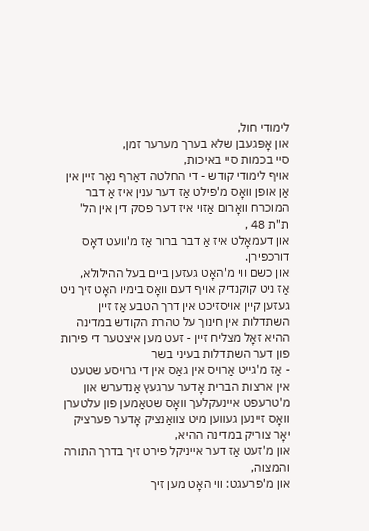לימודי חול,
און אָפּגעבן שלא בערך מערער זמן,
סיי בכמות סיי באיכות,
אויף לימודי קודש - די החלטה דאַרף נאָר זיין אין אַן אופן וואָס מ'פילט אַז דער ענין איז אַ דבר המוכרח וואָרום אַזוי איז דער פסק דין אין הל' ת"ת 48 ,
און דעמאָלט איז אַ דבר ברור אַז מ'וועט דאָס דורכפירן.
און כשם ווי מ'האָט געזען ביים בעל ההילולא,
אַז ניט קוקנדיק אויף דעם וואָס בימיו האָט זיך ניט געזען קיין אויסזיכט אין דרך הטבע אַז זיין השתדלות אין חינוך על טהרת הקודש במדינה ההיא זאָל מצליח זיין - זעט מען איצטער די פירות פון דער השתדלות בעיני בשר
- אַז מ'גייט אַרויס אין גאַס אין די גרויסע שטעט אין ארצות הברית אָדער ערגעץ אַנדערש און מ'טרעפט איינעקלעך וואָס שטאַמען פון עלטערן וואָס זיינען געווען מיט צוואַנציק אָדער פערציק יאָר צוריק במדינה ההיא,
און מ'זעט אַז דער אייניקל פירט זיך בדרך התורה והמצוה,
און מ'פרעגט: ווי האָט מען זיך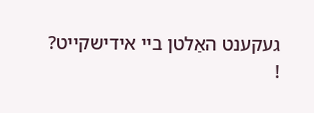געקענט האַלטן ביי אידישקייט?
!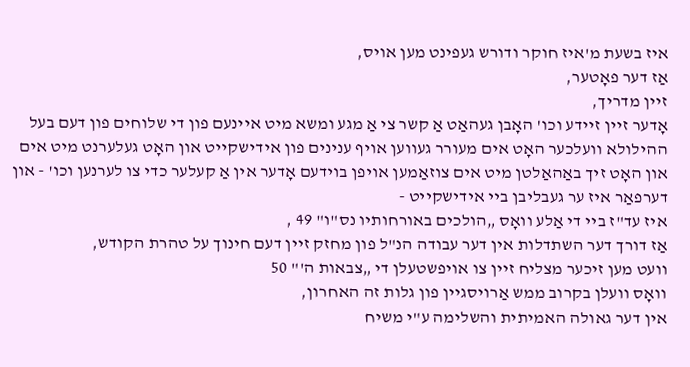איז בשעת מ'איז חוקר ודורש געפינט מען אויס,
אַז דער פאָטער,
זיין מדריך,
אָדער זיין זיידע וכו' האָבן געהאַט אַ קשר צי אַ מגע ומשא מיט איינעם פון די שלוחים פון דעם בעל ההילולא וועלכער האָט אים מעורר געווען אויף ענינים פון אידישקייט און האָט געלערנט מיט אים און האָט זיך באַהאַלטן מיט אים צוזאַמען אויפן בוידעם אָדער אין אַ קעלער כדי צו לערנען וכו' - און דערפאַר איז ער געבליבן ביי אידישקייט -
איז עד"ז ביי די אַלע וואָס „הולכים באורחותיו נס"ו" 49 ,
אַז דורך דער השתדלות אין דער עבודה הנ"ל פון מחזק זיין דעם חינוך על טהרת הקודש,
וועט מען זיכער מצליח זיין צו אויפשטעלן די „צבאות ה'" 50
וואָס וועלן בקרוב ממש אַרויסגיין פון גלות זה האחרון,
אין דער גאולה האמיתית והשלימה ע"י משיח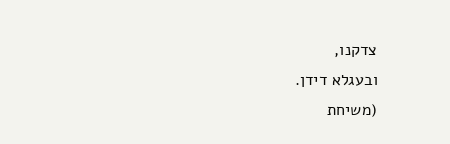צדקנו,
ובעגלא דידן.
(משיחת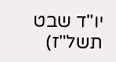יו"ד שבט תשל"ז)